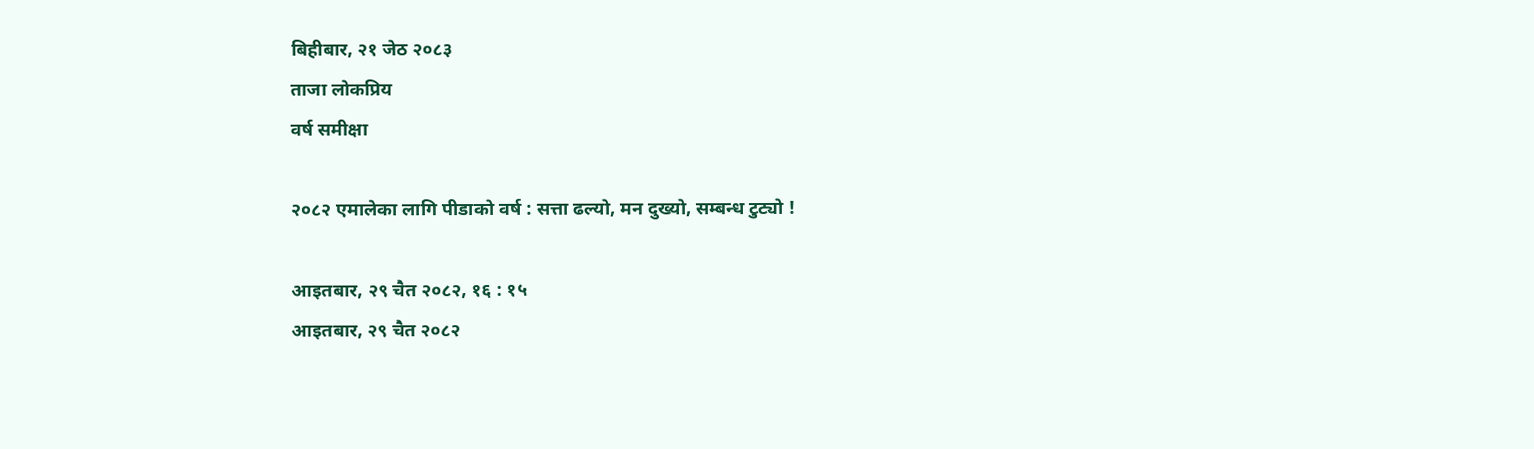बिहीबार, २१ जेठ २०८३
ताजा लोकप्रिय
वर्ष समीक्षा

२०८२ एमालेका लागि पीडाको वर्ष : सत्ता ढल्यो, मन दुख्यो, सम्बन्ध टुट्यो !

आइतबार, २९ चैत २०८२, १६ : १५
आइतबार, २९ चैत २०८२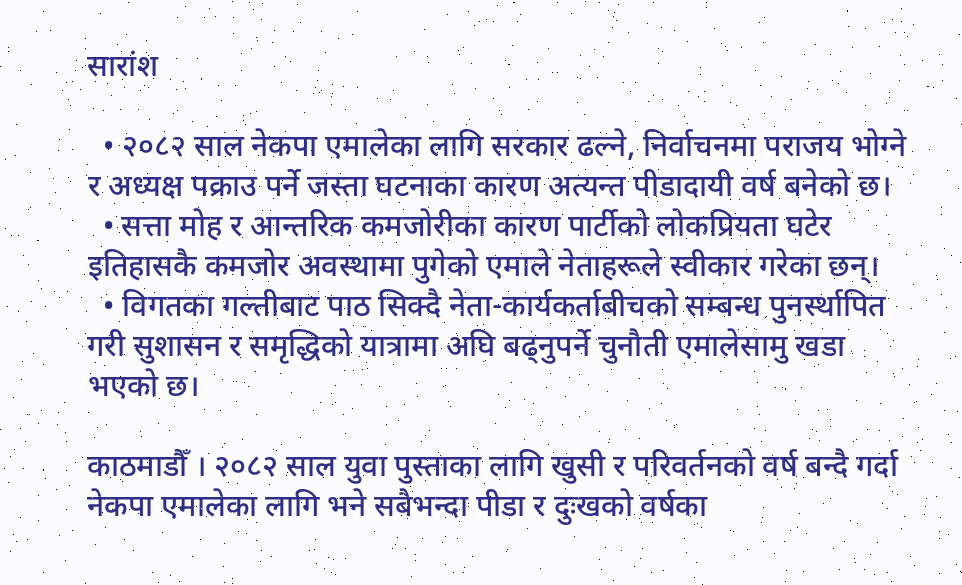सारांश

  • २०८२ साल नेकपा एमालेका लागि सरकार ढल्ने, निर्वाचनमा पराजय भोग्ने र अध्यक्ष पक्राउ पर्ने जस्ता घटनाका कारण अत्यन्त पीडादायी वर्ष बनेको छ।
  • सत्ता मोह र आन्तरिक कमजोरीका कारण पार्टीको लोकप्रियता घटेर इतिहासकै कमजोर अवस्थामा पुगेको एमाले नेताहरूले स्वीकार गरेका छन्।
  • विगतका गल्तीबाट पाठ सिक्दै नेता-कार्यकर्ताबीचको सम्बन्ध पुनर्स्थापित गरी सुशासन र समृद्धिको यात्रामा अघि बढ्नुपर्ने चुनौती एमालेसामु खडा भएको छ।

काठमाडौँ । २०८२ साल युवा पुस्ताका लागि खुसी र परिवर्तनको वर्ष बन्दै गर्दा नेकपा एमालेका लागि भने सबैभन्दा पीडा र दुःखको वर्षका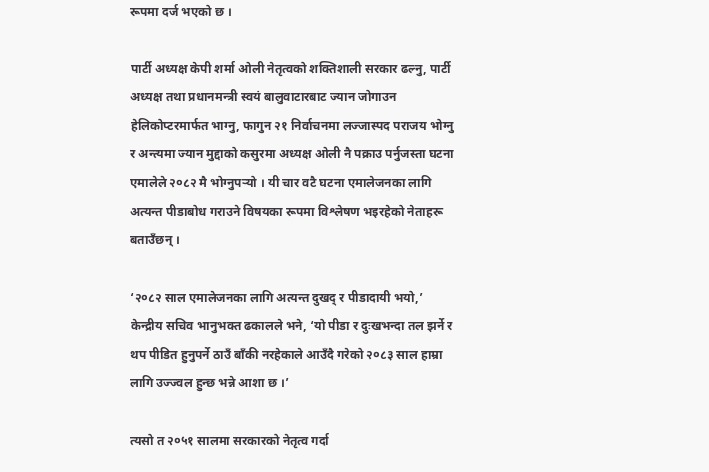रूपमा दर्ज भएको छ ।

पार्टी अध्यक्ष केपी शर्मा ओली नेतृत्वको शक्तिशाली सरकार ढल्नु, पार्टी अध्यक्ष तथा प्रधानमन्त्री स्वयं बालुवाटारबाट ज्यान जोगाउन हेलिकोप्टरमार्फत भाग्नु, फागुन २१ निर्वाचनमा लज्जास्पद पराजय भोग्नु र अन्त्यमा ज्यान मुद्दाको कसुरमा अध्यक्ष ओली नै पक्राउ पर्नुजस्ता घटना एमालेले २०८२ मै भोग्नुपर्‍यो । यी चार वटै घटना एमालेजनका लागि अत्यन्त पीडाबोध गराउने विषयका रूपमा विश्लेषण भइरहेको नेताहरू बताउँछन् ।

‘२०८२ साल एमालेजनका लागि अत्यन्त दुखद् र पीडादायी भयो,’ केन्द्रीय सचिव भानुभक्त ढकालले भने, ‘यो पीडा र दुःखभन्दा तल झर्ने र थप पीडित हुनुपर्ने ठाउँ बाँकी नरहेकाले आउँदै गरेको २०८३ साल हाम्रा लागि उज्ज्वल हुन्छ भन्ने आशा छ ।’

त्यसो त २०५१ सालमा सरकारको नेतृत्व गर्दा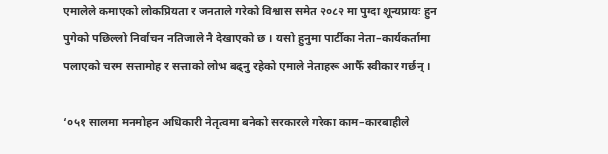एमालेले कमाएको लोकप्रियता र जनताले गरेको विश्वास समेत २०८२ मा पुग्दा शून्यप्रायः हुन पुगेको पछिल्लो निर्वाचन नतिजाले नै देखाएको छ । यसो हुनुमा पार्टीका नेता–कार्यकर्तामा पलाएको चरम सत्तामोह र सत्ताको लोभ बढ्नु रहेको एमाले नेताहरू आफैँ स्वीकार गर्छन् ।

‘०५१ सालमा मनमोहन अधिकारी नेतृत्वमा बनेको सरकारले गरेका काम–कारबाहीले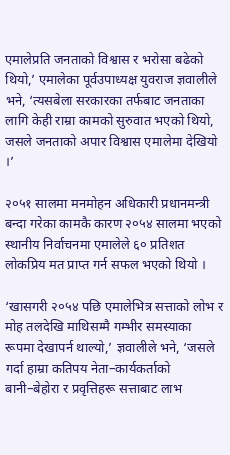एमालेप्रति जनताको विश्वास र भरोसा बढेको थियो,’ एमालेका पूर्वउपाध्यक्ष युवराज ज्ञवालीले भने, ‘त्यसबेला सरकारका तर्फबाट जनताका लागि केही राम्रा कामको सुरुवात भएको थियो, जसले जनताको अपार विश्वास एमालेमा देखियो ।’

२०५१ सालमा मनमोहन अधिकारी प्रधानमन्त्री बन्दा गरेका कामकै कारण २०५४ सालमा भएको स्थानीय निर्वाचनमा एमालेले ६० प्रतिशत लोकप्रिय मत प्राप्त गर्न सफल भएको थियो ।

‘खासगरी २०५४ पछि एमालेभित्र सत्ताको लोभ र मोह तलदेखि माथिसम्मै गम्भीर समस्याका रूपमा देखापर्न थाल्यो,’ ज्ञवालीले भने, ‘जसले गर्दा हाम्रा कतिपय नेता–कार्यकर्ताको बानी–बेहोरा र प्रवृत्तिहरू सत्ताबाट लाभ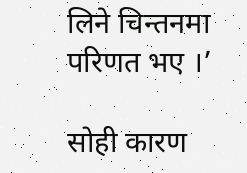लिने चिन्तनमा परिणत भए ।’

सोही कारण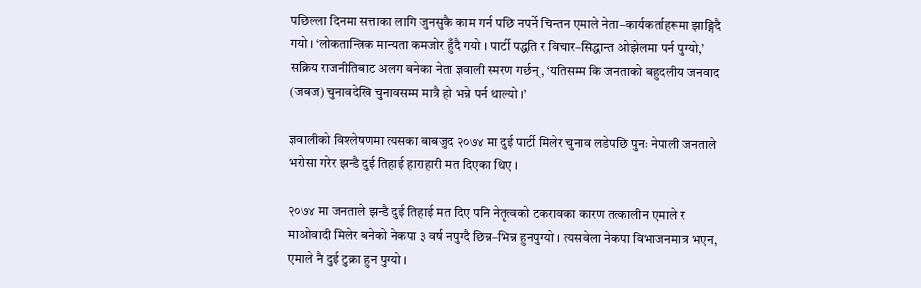पछिल्ला दिनमा सत्ताका लागि जुनसुकै काम गर्न पछि नपर्ने चिन्तन एमाले नेता–कार्यकर्ताहरूमा झाङ्गिदै गयो । ‘लोकतान्त्रिक मान्यता कमजोर हुँदै गयो । पार्टी पद्धति र विचार–सिद्धान्त ओझेलमा पर्न पुग्यो,’ सक्रिय राजनीतिबाट अलग बनेका नेता ज्ञवाली स्मरण गर्छन्, ‘यतिसम्म कि जनताको बहुदलीय जनवाद (जबज) चुनावदेखि चुनावसम्म मात्रै हो भन्ने पर्न थाल्यो ।’

ज्ञवालीको विश्लेषणमा त्यसका बाबजुद २०७४ मा दुई पार्टी मिलेर चुनाव लडेपछि पुनः नेपाली जनताले भरोसा गरेर झन्डै दुई तिहाई हाराहारी मत दिएका थिए ।

२०७४ मा जनताले झन्डै दुई तिहाई मत दिए पनि नेतृत्वको टकरावका कारण तत्कालीन एमाले र माओवादी मिलेर बनेको नेकपा ३ वर्ष नपुग्दै छिन्न–भिन्न हुनपुग्यो । त्यसवेला नेकपा विभाजनमात्र भएन, एमाले नै दुई टुक्रा हुन पुग्यो ।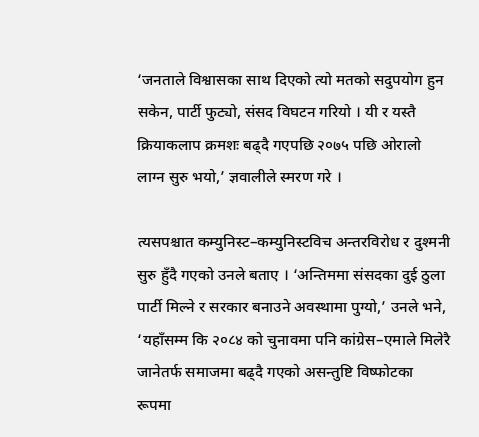‘जनताले विश्वासका साथ दिएको त्यो मतको सदुपयोग हुन सकेन, पार्टी फुट्यो, संसद विघटन गरियो । यी र यस्तै क्रियाकलाप क्रमशः बढ्दै गएपछि २०७५ पछि ओरालो लाग्न सुरु भयो,’ ज्ञवालीले स्मरण गरे ।

त्यसपश्चात कम्युनिस्ट–कम्युनिस्टविच अन्तरविरोध र दुश्मनी सुरु हुँदै गएको उनले बताए । ‘अन्तिममा संसदका दुई ठुला पार्टी मिल्ने र सरकार बनाउने अवस्थामा पुग्यो,’ उनले भने, ‘यहाँसम्म कि २०८४ को चुनावमा पनि कांग्रेस–एमाले मिलेरै जानेतर्फ समाजमा बढ्दै गएको असन्तुष्टि विष्फोटका रूपमा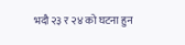भदौ २३ र २४ को घटना हुन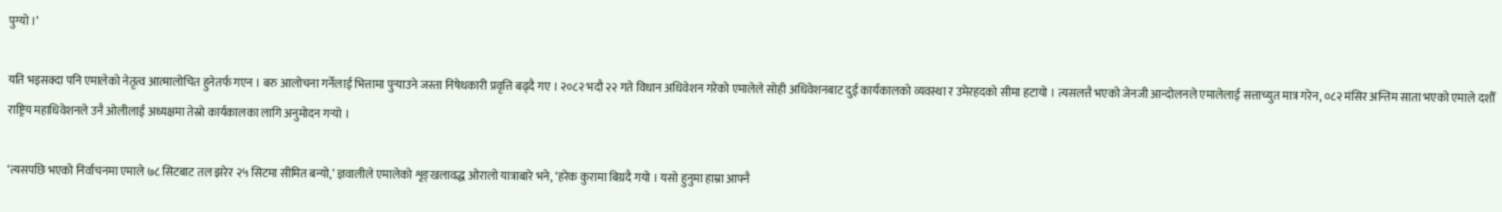पुग्यो ।’

यति भइसक्दा पनि एमालेको नेतृत्व आत्मालोचित हुनेतर्फ गएन । बरु आलोचना गर्नेलाई भित्तामा पुर्‍याउने जस्ता निषेधकारी प्रवृत्ति बढ्दै गए । २०८२ भदौ २२ गते विधान अधिवेशन गरेको एमालेले सोही अधिवेशनबाट दुई कार्यकालको व्यवस्था र उमेरहदको सीमा हटायो । त्यसलत्तै भएको जेनजी आन्दोलनले एमालेलाई सत्ताच्युत मात्र गरेन, ०८२ मंसिर अन्तिम साता भएको एमाले दशौँ राष्ट्रिय महाधिवेशनले उनै ओलीलाई अध्यक्षमा तेस्रो कार्यकालका लागि अनुमोदन गर्‍यो ।

‘त्यसपछि भएको निर्वाचनमा एमाले ७८ सिटबाट तल झरेर २५ सिटमा सीमित बन्यो,’ ज्ञवालीले एमालेको शृङ्खलावद्ध ओरालो यात्राबारे भने, ‘हरेक कुरामा बिग्रदै गयो । यसो हुनुमा हाम्रा आफ्नै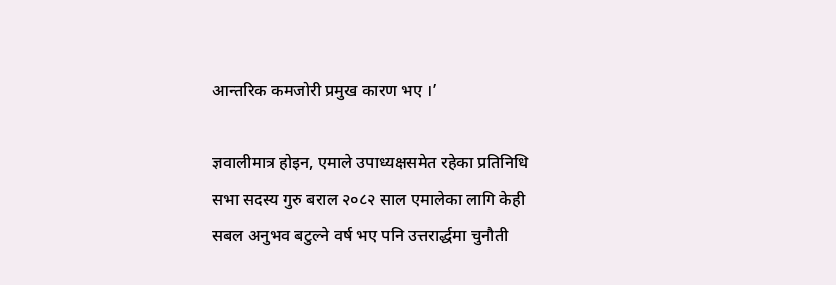आन्तरिक कमजोरी प्रमुख कारण भए ।’

ज्ञवालीमात्र होइन, एमाले उपाध्यक्षसमेत रहेका प्रतिनिधि सभा सदस्य गुरु बराल २०८२ साल एमालेका लागि केही सबल अनुभव बटुल्ने वर्ष भए पनि उत्तरार्द्धमा चुनौती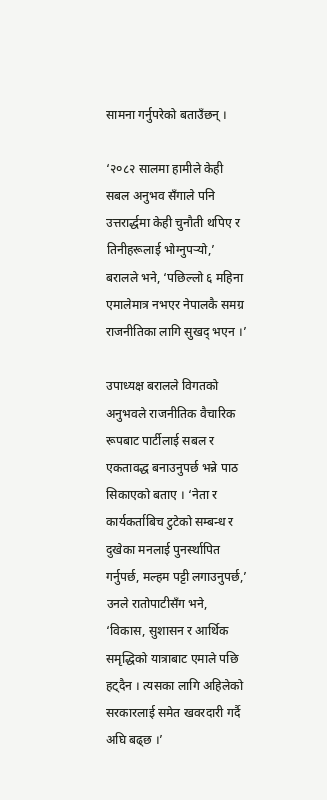सामना गर्नुपरेको बताउँछन् ।

‘२०८२ सालमा हामीले केही सबल अनुभव सँगाले पनि उत्तरार्द्धमा केही चुनौती थपिए र तिनीहरूलाई भोग्नुपर्‍यो,’ बरालले भने, ‘पछिल्लो ६ महिना एमालेमात्र नभएर नेपालकै समग्र राजनीतिका लागि सुखद् भएन ।’

उपाध्यक्ष बरालले विगतको अनुभवले राजनीतिक वैचारिक रूपबाट पार्टीलाई सबल र एकतावद्ध बनाउनुपर्छ भन्ने पाठ सिकाएको बताए । ‘नेता र कार्यकर्ताबिच टुटेको सम्बन्ध र दुखेका मनलाई पुनर्स्थापित गर्नुपर्छ, मल्हम पट्टी लगाउनुपर्छ,’ उनले रातोपाटीसँग भने, ‘विकास, सुशासन र आर्थिक समृद्धिको यात्राबाट एमाले पछि हट्दैन । त्यसका लागि अहिलेको सरकारलाई समेत खवरदारी गर्दै अघि बढ्छ ।’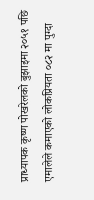प्राध्यापक कृष्ण पोखरेलको बुझाइमा २०५१ पछि एमालेले कमाएको लोकप्रियता ०८२ मा पुग्दा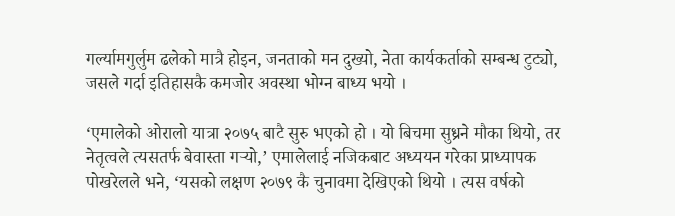गर्ल्यामगुर्लुम ढलेको मात्रै होइन, जनताको मन दुख्यो, नेता कार्यकर्ताको सम्बन्ध टुट्यो, जसले गर्दा इतिहासकै कमजोर अवस्था भोग्न बाध्य भयो ।

‘एमालेको ओरालो यात्रा २०७५ बाटै सुरु भएको हो । यो बिचमा सुध्रने मौका थियो, तर नेतृत्वले त्यसतर्फ बेवास्ता गर्‍यो,’ एमालेलाई नजिकबाट अध्ययन गरेका प्राध्यापक पोखरेलले भने, ‘यसको लक्षण २०७९ कै चुनावमा देखिएको थियो । त्यस वर्षको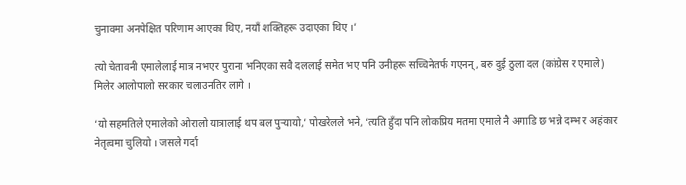चुनावमा अनपेक्षित परिणाम आएका थिए, नयाँ शक्तिहरू उदाएका थिए ।’

त्यो चेतावनी एमालेलाई मात्र नभएर पुराना भनिएका सवै दललाई समेत भए पनि उनीहरू सच्चिनेतर्फ गएनन्, बरु दुई ठुला दल (कांग्रेस र एमाले) मिलेर आलोपालो सरकार चलाउनतिर लागे ।

‘यो सहमतिले एमालेको ओरालो यात्रालाई थप बल पुर्‍यायो,’ पोखरेलले भने, ‘त्यति हुँदा पनि लोकप्रिय मतमा एमाले नै अगाडि छ भन्ने दम्भ र अहंकार नेतृत्वमा चुलियो । जसले गर्दा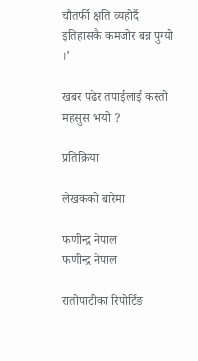चौतर्फी क्षति व्यहोर्दै इतिहासकै कमजोर बन्न पुग्यो ।’

खबर पढेर तपाईलाई कस्तो महसुस भयो ?

प्रतिक्रिया

लेखकको बारेमा

फणीन्द्र नेपाल
फणीन्द्र नेपाल

रातोपाटीका रिपोर्टिङ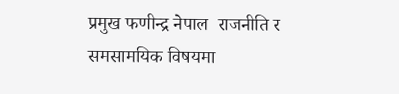प्रमुख फणीन्द्र नेपाल  राजनीति र समसामयिक विषयमा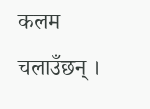कलम चलाउँछन् ।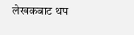लेखकबाट थप